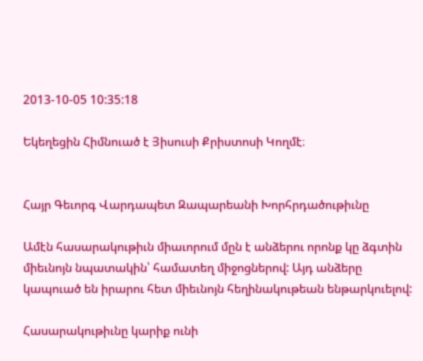2013-10-05 10:35:18

Եկեղեցին Հիմնուած է Յիսուսի Քրիստոսի Կողմէ։


Հայր Գեւորգ Վարդապետ Զապարեանի Խորհրդածութիւնը

Ամէն հասարակութիւն միաւորում մըն է անձերու որոնք կը ձգտին միեւնոյն նպատակին՝ համատեղ միջոցներով: Այդ անձերը կապուած են իրարու հետ միեւնոյն հեղինակութեան ենթարկուելով:

Հասարակութիւնը կարիք ունի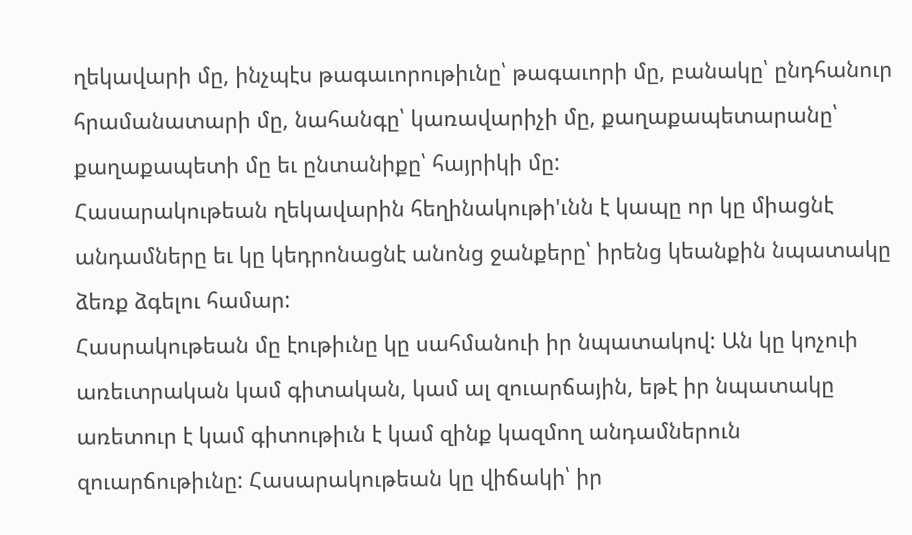ղեկավարի մը, ինչպէս թագաւորութիւնը՝ թագաւորի մը, բանակը՝ ընդհանուր հրամանատարի մը, նահանգը՝ կառավարիչի մը, քաղաքապետարանը՝ քաղաքապետի մը եւ ընտանիքը՝ հայրիկի մը:
Հասարակութեան ղեկավարին հեղինակութի'ւնն է կապը որ կը միացնէ անդամները եւ կը կեդրոնացնէ անոնց ջանքերը՝ իրենց կեանքին նպատակը ձեռք ձգելու համար:
Հասրակութեան մը էութիւնը կը սահմանուի իր նպատակով: Ան կը կոչուի առեւտրական կամ գիտական, կամ ալ զուարճային, եթէ իր նպատակը առետուր է կամ գիտութիւն է կամ զինք կազմող անդամներուն զուարճութիւնը: Հասարակութեան կը վիճակի՝ իր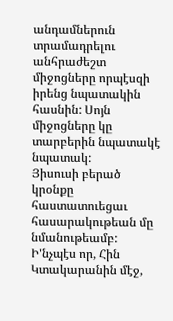անդամներուն տրամադրելու անհրաժեշտ միջոցները որպէսզի իրենց նպատակին հասնին: Սոյն միջոցները կը տարբերին նպատակէ նպատակ:
Յիսուսի բերած կրօնքը հաստատուեցաւ հասարակութեան մը նմանութեամբ: Ի'նչպէս որ, Հին Կտակարանին մէջ,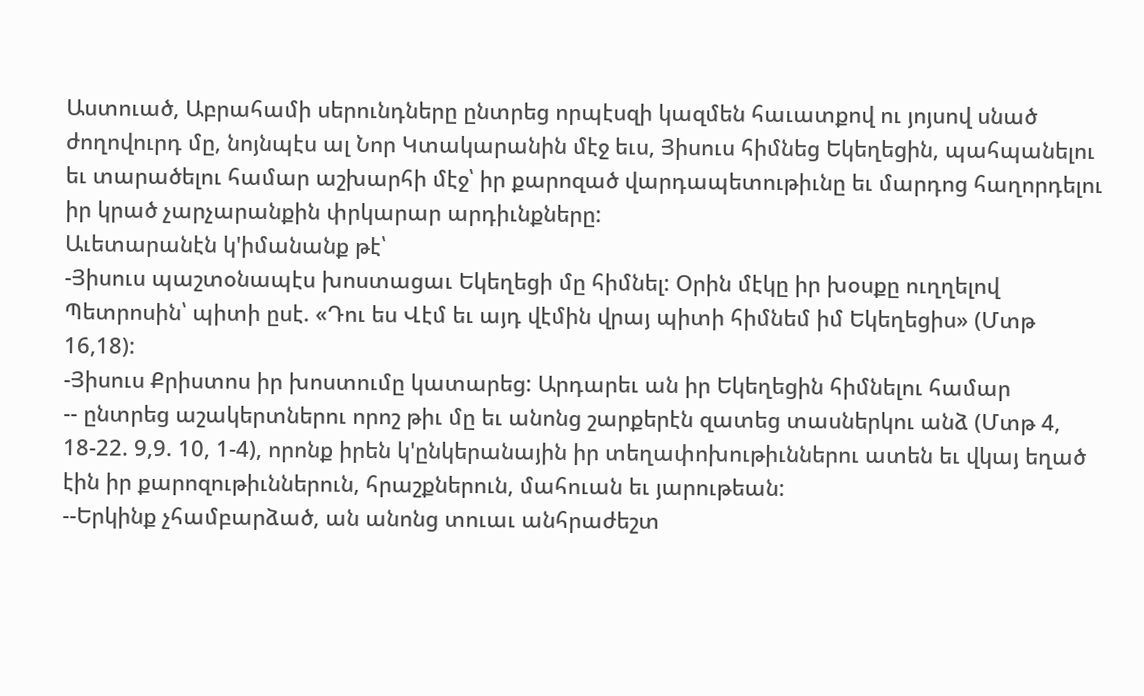Աստուած, Աբրահամի սերունդները ընտրեց որպէսզի կազմեն հաւատքով ու յոյսով սնած ժողովուրդ մը, նոյնպէս ալ Նոր Կտակարանին մէջ եւս, Յիսուս հիմնեց Եկեղեցին, պահպանելու եւ տարածելու համար աշխարհի մէջ՝ իր քարոզած վարդապետութիւնը եւ մարդոց հաղորդելու իր կրած չարչարանքին փրկարար արդիւնքները:
Աւետարանէն կ'իմանանք թէ՝
-Յիսուս պաշտօնապէս խոստացաւ Եկեղեցի մը հիմնել: Օրին մէկը իր խօսքը ուղղելով Պետրոսին՝ պիտի ըսէ. «Դու ես Վէմ եւ այդ վէմին վրայ պիտի հիմնեմ իմ Եկեղեցիս» (Մտթ 16,18):
-Յիսուս Քրիստոս իր խոստումը կատարեց: Արդարեւ ան իր Եկեղեցին հիմնելու համար
-- ընտրեց աշակերտներու որոշ թիւ մը եւ անոնց շարքերէն զատեց տասներկու անձ (Մտթ 4, 18-22. 9,9. 10, 1-4), որոնք իրեն կ'ընկերանային իր տեղափոխութիւններու ատեն եւ վկայ եղած էին իր քարոզութիւններուն, հրաշքներուն, մահուան եւ յարութեան:
--Երկինք չհամբարձած, ան անոնց տուաւ անհրաժեշտ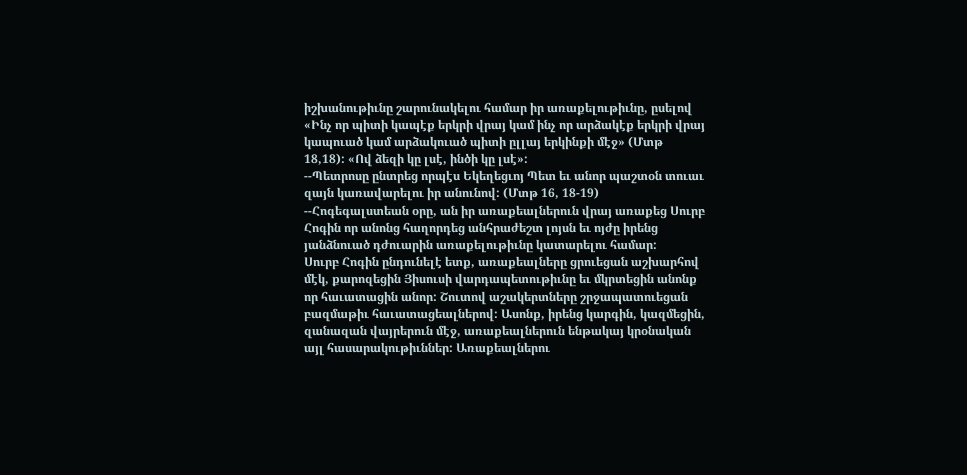իշխանութիւնը շարունակելու համար իր առաքելութիւնը, ըսելով «Ինչ որ պիտի կապէք երկրի վրայ կամ ինչ որ արձակէք երկրի վրայ կապուած կամ արձակուած պիտի ըլլայ երկինքի մէջ» (Մտթ 18,18): «Ով ձեզի կը լսէ, ինծի կը լսէ»:
--Պետրոսը ընտրեց որպէս Եկեղեցւոյ Պետ եւ անոր պաշտօն տուաւ զայն կառավարելու իր անունով: (Մտթ 16, 18-19)
--Հոգեգալստեան օրը, ան իր առաքեալներուն վրայ առաքեց Սուրբ Հոգին որ անոնց հաղորդեց անհրաժեշտ լոյսն եւ ոյժը իրենց յանձնուած դժուարին առաքելութիւնը կատարելու համար:
Սուրբ Հոգին ընդունելէ ետք, առաքեալները ցրուեցան աշխարհով մէկ, քարոզեցին Յիսուսի վարդապետութիւնը եւ մկրտեցին անոնք որ հաւատացին անոր: Շուտով աշակերտները շրջապատուեցան բազմաթիւ հաւատացեալներով: Ասոնք, իրենց կարգին, կազմեցին, զանազան վայրերուն մէջ, առաքեալներուն ենթակայ կրօնական այլ հասարակութիւններ: Առաքեալներու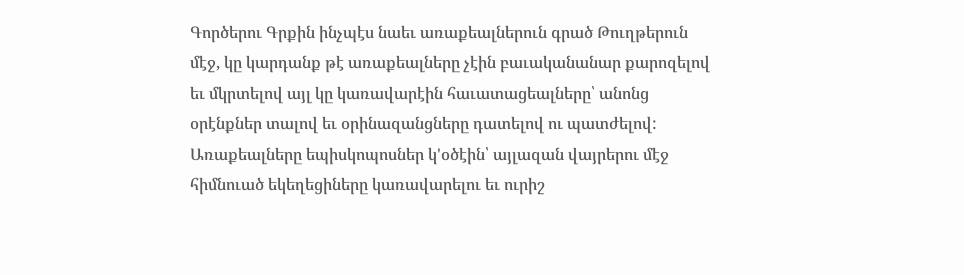Գործերու Գրքին ինչպէս նաեւ առաքեալներուն գրած Թուղթերուն մէջ, կը կարդանք թէ առաքեալները չէին բաւականանար քարոզելով եւ մկրտելով այլ կը կառավարէին հաւատացեալները՝ անոնց օրէնքներ տալով եւ օրինազանցները դատելով ու պատժելով: Առաքեալները եպիսկոպոսներ կ'օծէին՝ այլազան վայրերու մէջ հիմնուած եկեղեցիները կառավարելու եւ ուրիշ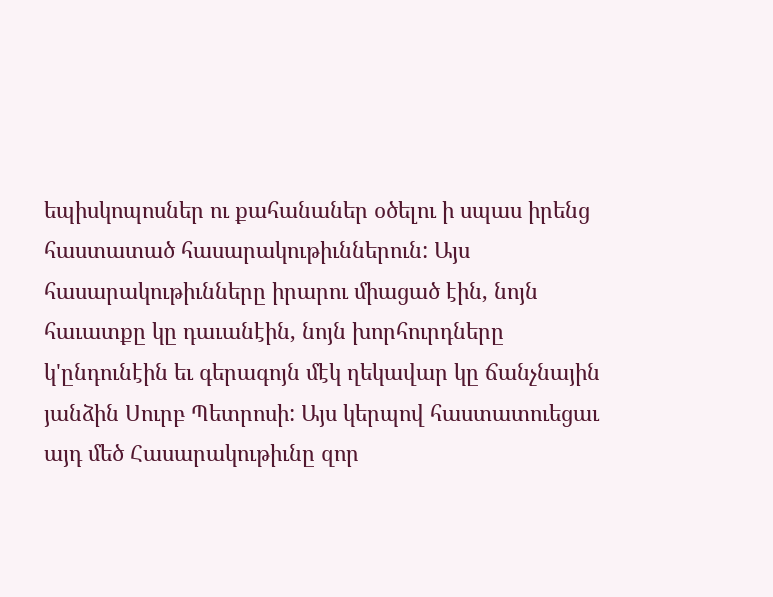եպիսկոպոսներ ու քահանաներ օծելու ի սպաս իրենց հաստատած հասարակութիւններուն: Այս հասարակութիւնները իրարու միացած էին, նոյն հաւատքը կը դաւանէին, նոյն խորհուրդները կ'ընդունէին եւ գերագոյն մէկ ղեկավար կը ճանչնային յանձին Սուրբ Պետրոսի: Այս կերպով հաստատուեցաւ այդ մեծ Հասարակութիւնը զոր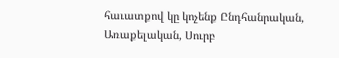հաւատքով կը կոչենք Ընդհանրական, Առաքելական, Սուրբ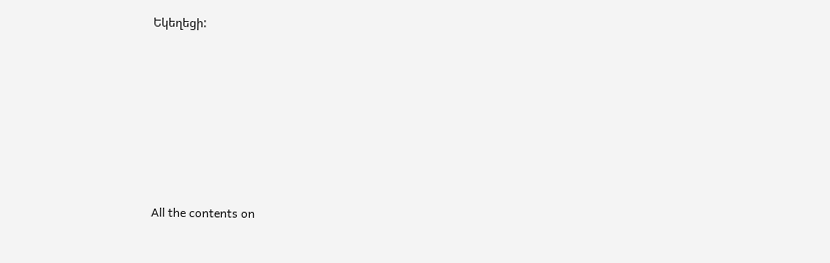Եկեղեցի:








All the contents on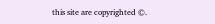this site are copyrighted ©.